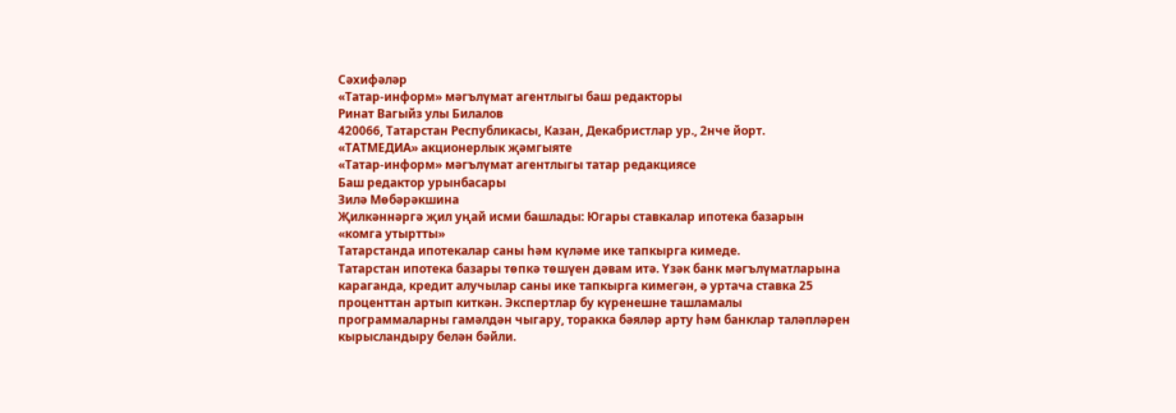Сәхифәләр
«Татар-информ» мәгълүмат агентлыгы баш редакторы
Ринат Вагыйз улы Билалов
420066, Татарстан Республикасы, Казан, Декабристлар ур., 2нче йорт.
«ТАТМЕДИА» акционерлык җәмгыяте
«Татар-информ» мәгълүмат агентлыгы татар редакциясе
Баш редактор урынбасары
Зилә Мөбәрәкшина
Җилкәннәргә җил уңай исми башлады: Югары ставкалар ипотека базарын «комга утыртты»
Татарстанда ипотекалар саны һәм күләме ике тапкырга кимеде.
Татарстан ипотека базары төпкә төшүен дәвам итә. Үзәк банк мәгълүматларына караганда, кредит алучылар саны ике тапкырга кимегән, ә уртача ставка 25 проценттан артып киткән. Экспертлар бу күренешне ташламалы программаларны гамәлдән чыгару, торакка бәяләр арту һәм банклар таләпләрен кырысландыру белән бәйли.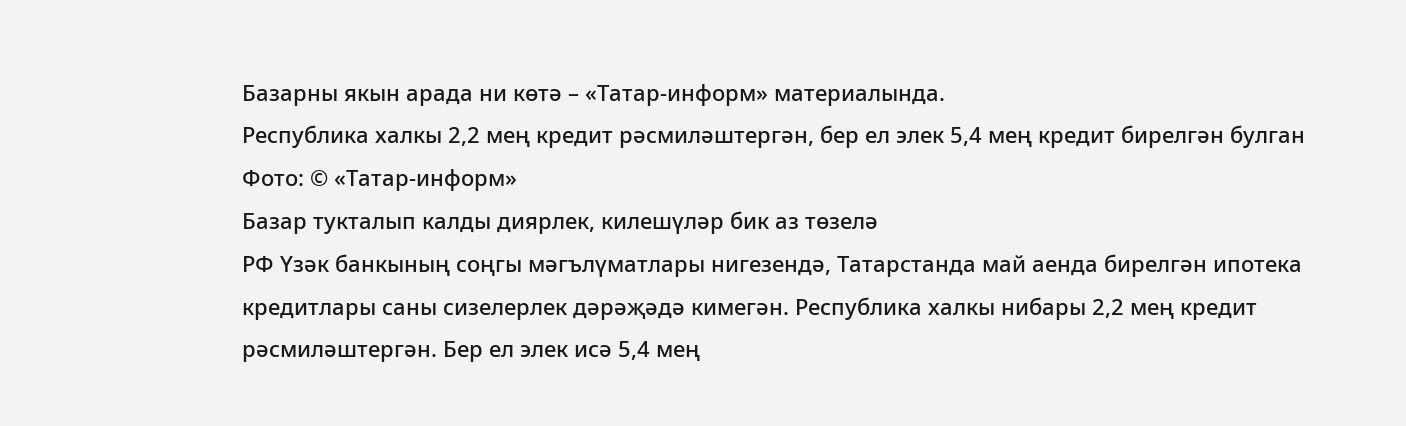Базарны якын арада ни көтә – «Татар-информ» материалында.
Республика халкы 2,2 мең кредит рәсмиләштергән, бер ел элек 5,4 мең кредит бирелгән булган
Фото: © «Татар-информ»
Базар тукталып калды диярлек, килешүләр бик аз төзелә
РФ Үзәк банкының соңгы мәгълүматлары нигезендә, Татарстанда май аенда бирелгән ипотека кредитлары саны сизелерлек дәрәҗәдә кимегән. Республика халкы нибары 2,2 мең кредит рәсмиләштергән. Бер ел элек исә 5,4 мең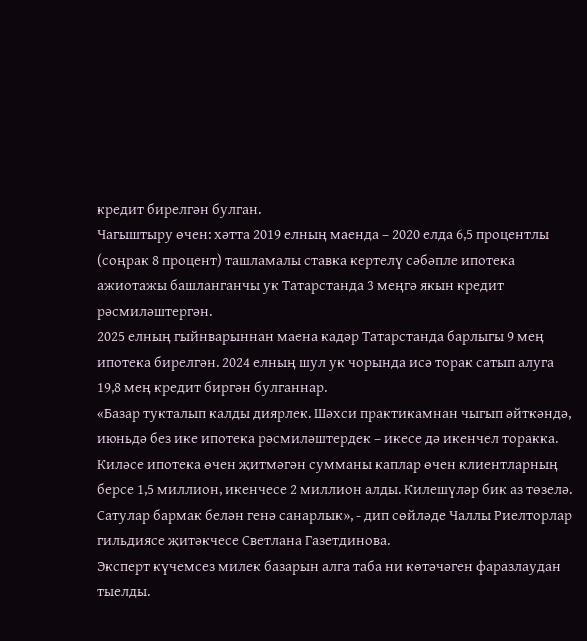кредит бирелгән булган.
Чагыштыру өчен: хәтта 2019 елның маенда – 2020 елда 6,5 процентлы (соңрак 8 процент) ташламалы ставка кертелү сәбәпле ипотека ажиотажы башланганчы ук Татарстанда 3 меңгә якын кредит рәсмиләштергән.
2025 елның гыйнварыннан маена кадәр Татарстанда барлыгы 9 мең ипотека бирелгән. 2024 елның шул ук чорында исә торак сатып алуга 19,8 мең кредит биргән булганнар.
«Базар тукталып калды диярлек. Шәхси практикамнан чыгып әйткәндә, июньдә без ике ипотека рәсмиләштердек – икесе дә икенчел торакка. Киләсе ипотека өчен җитмәгән сумманы каплар өчен клиентларның берсе 1,5 миллион, икенчесе 2 миллион алды. Килешүләр бик аз төзелә. Сатулар бармак белән генә санарлык», - дип сөйләде Чаллы Риелторлар гильдиясе җитәкчесе Светлана Газетдинова.
Эксперт күчемсез милек базарын алга таба ни көтәчәген фаразлаудан тыелды.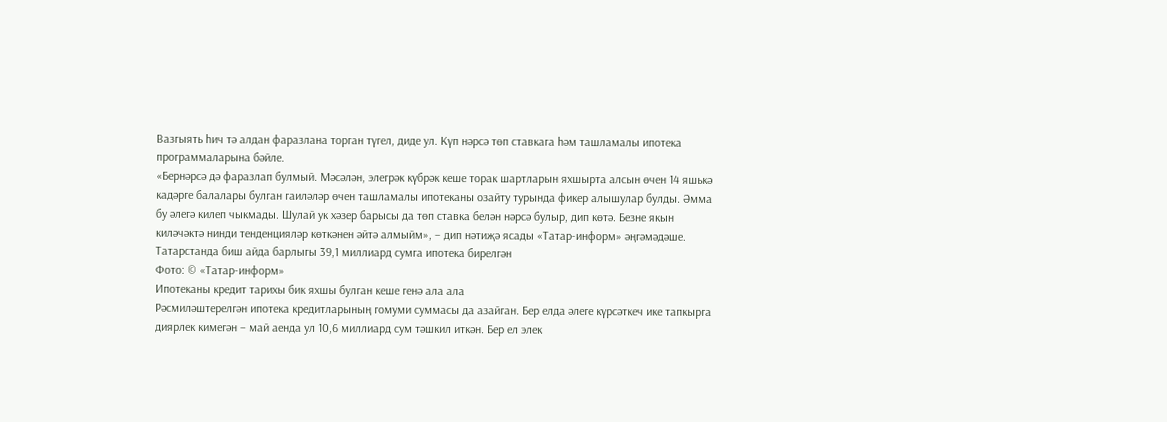Вазгыять һич тә алдан фаразлана торган түгел, диде ул. Күп нәрсә төп ставкага һәм ташламалы ипотека программаларына бәйле.
«Бернәрсә дә фаразлап булмый. Мәсәлән, элегрәк күбрәк кеше торак шартларын яхшырта алсын өчен 14 яшькә кадәрге балалары булган гаиләләр өчен ташламалы ипотеканы озайту турында фикер алышулар булды. Әмма бу әлегә килеп чыкмады. Шулай ук хәзер барысы да төп ставка белән нәрсә булыр, дип көтә. Безне якын киләчәктә нинди тенденцияләр көткәнен әйтә алмыйм», – дип нәтиҗә ясады «Татар-информ» әңгәмәдәше.
Татарстанда биш айда барлыгы 39,1 миллиард сумга ипотека бирелгән
Фото: © «Татар-информ»
Ипотеканы кредит тарихы бик яхшы булган кеше генә ала ала
Рәсмиләштерелгән ипотека кредитларының гомуми суммасы да азайган. Бер елда әлеге күрсәткеч ике тапкырга диярлек кимегән – май аенда ул 10,6 миллиард сум тәшкил иткән. Бер ел элек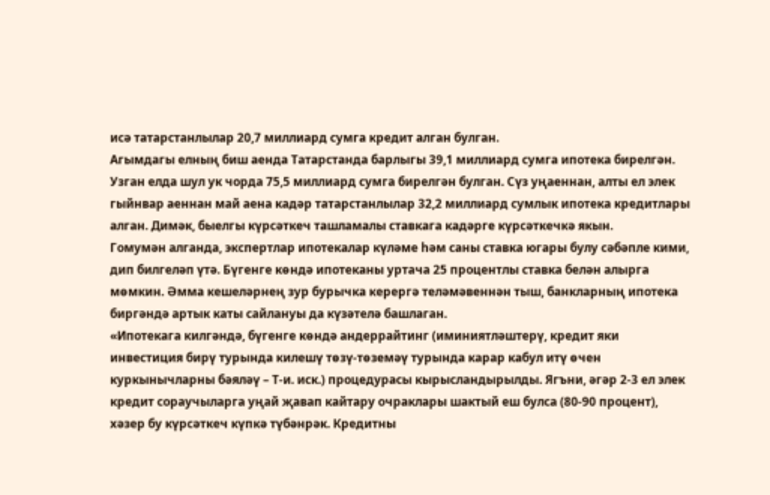исә татарстанлылар 20,7 миллиард сумга кредит алган булган.
Агымдагы елның биш аенда Татарстанда барлыгы 39,1 миллиард сумга ипотека бирелгән. Узган елда шул ук чорда 75,5 миллиард сумга бирелгән булган. Сүз уңаеннан, алты ел элек гыйнвар аеннан май аена кадәр татарстанлылар 32,2 миллиард сумлык ипотека кредитлары алган. Димәк, быелгы күрсәткеч ташламалы ставкага кадәрге күрсәткечкә якын.
Гомумән алганда, экспертлар ипотекалар күләме һәм саны ставка югары булу сәбәпле кими, дип билгеләп үтә. Бүгенге көндә ипотеканы уртача 25 процентлы ставка белән алырга мөмкин. Әмма кешеләрнең зур бурычка керергә теләмәвеннән тыш, банкларның ипотека биргәндә артык каты сайлануы да күзәтелә башлаган.
«Ипотекага килгәндә, бүгенге көндә андеррайтинг (иминиятләштерү, кредит яки инвестиция бирү турында килешү төзү-төземәү турында карар кабул итү өчен куркынычларны бәяләү – Т-и. иск.) процедурасы кырысландырылды. Ягъни, әгәр 2-3 ел элек кредит сораучыларга уңай җавап кайтару очраклары шактый еш булса (80-90 процент), хәзер бу күрсәткеч күпкә түбәнрәк. Кредитны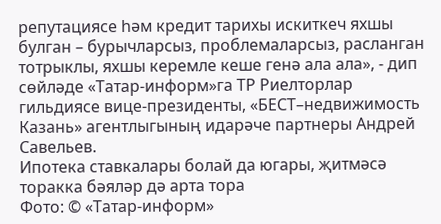репутациясе һәм кредит тарихы искиткеч яхшы булган – бурычларсыз, проблемаларсыз, расланган тотрыклы, яхшы керемле кеше генә ала ала», - дип сөйләде «Татар-информ»га ТР Риелторлар гильдиясе вице-президенты, «БЕСТ–недвижимость Казань» агентлыгының идарәче партнеры Андрей Савельев.
Ипотека ставкалары болай да югары, җитмәсә торакка бәяләр дә арта тора
Фото: © «Татар-информ»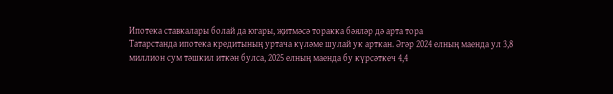Ипотека ставкалары болай да югары, җитмәсә торакка бәяләр дә арта тора
Татарстанда ипотека кредитының уртача күләме шулай ук арткан. Әгәр 2024 елның маенда ул 3,8 миллион сум тәшкил иткән булса, 2025 елның маенда бу күрсәткеч 4,4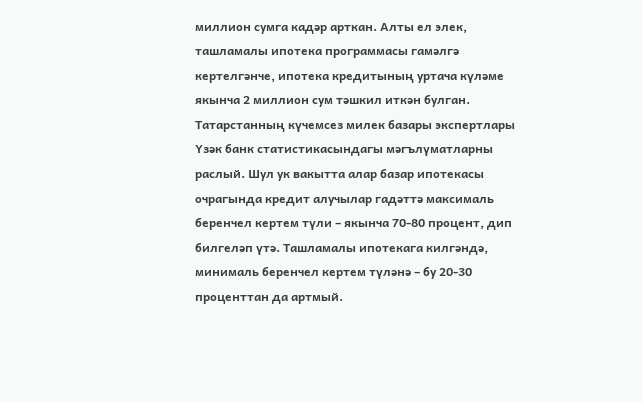миллион сумга кадәр арткан. Алты ел элек, ташламалы ипотека программасы гамәлгә кертелгәнче, ипотека кредитының уртача күләме якынча 2 миллион сум тәшкил иткән булган.
Татарстанның күчемсез милек базары экспертлары Үзәк банк статистикасындагы мәгълүматларны раслый. Шул ук вакытта алар базар ипотекасы очрагында кредит алучылар гадәттә максималь беренчел кертем түли – якынча 70-80 процент, дип билгеләп үтә. Ташламалы ипотекага килгәндә, минималь беренчел кертем түләнә – бу 20-30 проценттан да артмый.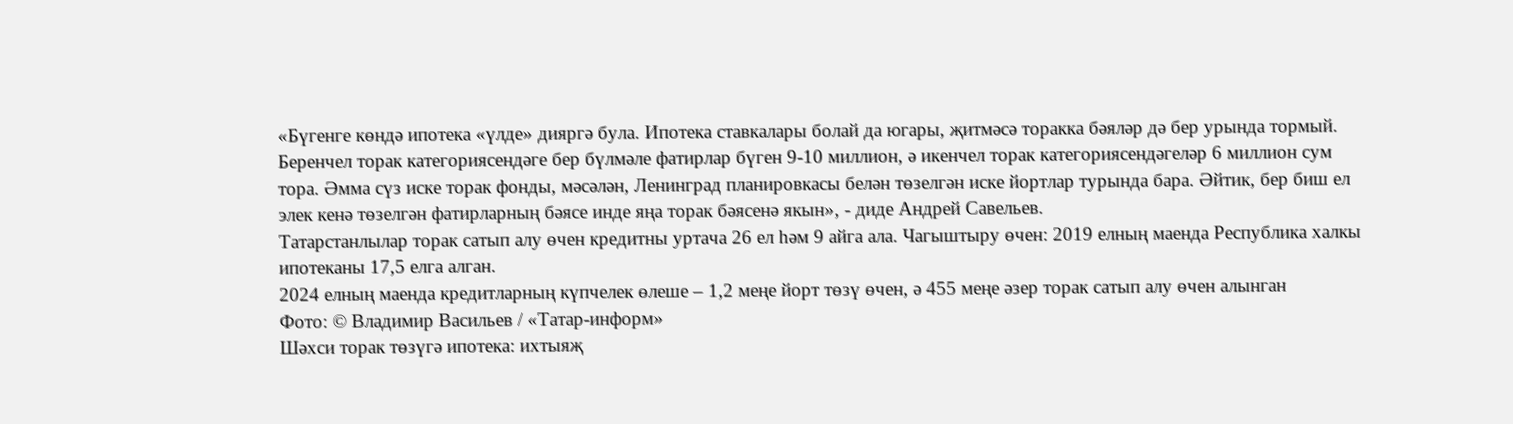«Бүгенге көндә ипотека «үлде» дияргә була. Ипотека ставкалары болай да югары, җитмәсә торакка бәяләр дә бер урында тормый. Беренчел торак категориясендәге бер бүлмәле фатирлар бүген 9-10 миллион, ә икенчел торак категориясендәгеләр 6 миллион сум тора. Әмма сүз иске торак фонды, мәсәлән, Ленинград планировкасы белән төзелгән иске йортлар турында бара. Әйтик, бер биш ел элек кенә төзелгән фатирларның бәясе инде яңа торак бәясенә якын», - диде Андрей Савельев.
Татарстанлылар торак сатып алу өчен кредитны уртача 26 ел һәм 9 айга ала. Чагыштыру өчен: 2019 елның маенда Республика халкы ипотеканы 17,5 елга алган.
2024 елның маенда кредитларның күпчелек өлеше – 1,2 меңе йорт төзү өчен, ә 455 меңе әзер торак сатып алу өчен алынган
Фото: © Владимир Васильев / «Татар-информ»
Шәхси торак төзүгә ипотека: ихтыяҗ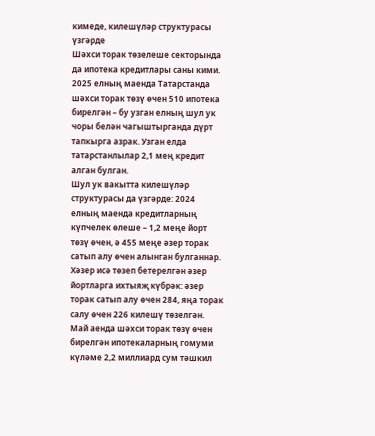кимеде, килешүләр структурасы үзгәрде
Шәхси торак төзелеше секторында да ипотека кредитлары саны кими. 2025 елның маенда Татарстанда шәхси торак төзү өчен 510 ипотека бирелгән – бу узган елның шул ук чоры белән чагыштырганда дүрт тапкырга азрак. Узган елда татарстанлылар 2,1 мең кредит алган булган.
Шул ук вакытта килешүләр структурасы да үзгәрде: 2024 елның маенда кредитларның күпчелек өлеше – 1,2 меңе йорт төзү өчен, ә 455 меңе әзер торак сатып алу өчен алынган булганнар. Хәзер исә төзеп бетерелгән әзер йортларга ихтыяҗ күбрәк: әзер торак сатып алу өчен 284, яңа торак салу өчен 226 килешү төзелгән.
Май аенда шәхси торак төзү өчен бирелгән ипотекаларның гомуми күләме 2,2 миллиард сум тәшкил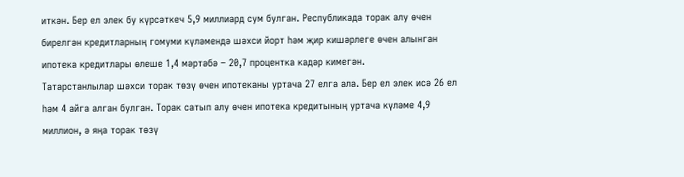иткән. Бер ел элек бу күрсәткеч 5,9 миллиард сум булган. Республикада торак алу өчен бирелгән кредитларның гомуми күләмендә шәхси йорт һәм җир кишәрлеге өчен алынган ипотека кредитлары өлеше 1,4 мәртәбә – 20,7 процентка кадәр кимегән.
Татарстанлылар шәхси торак төзү өчен ипотеканы уртача 27 елга ала. Бер ел элек исә 26 ел һәм 4 айга алган булган. Торак сатып алу өчен ипотека кредитының уртача күләме 4,9 миллион, ә яңа торак төзү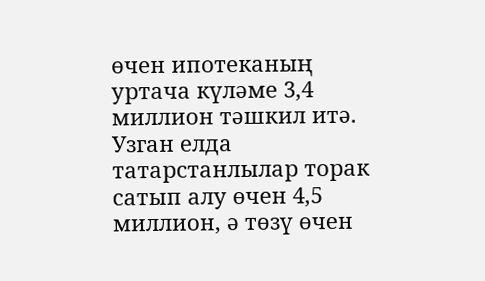өчен ипотеканың уртача күләме 3,4 миллион тәшкил итә. Узган елда татарстанлылар торак сатып алу өчен 4,5 миллион, ә төзү өчен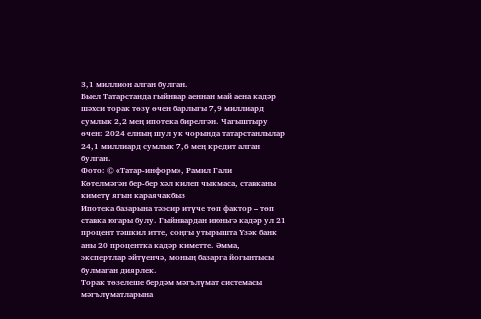3,1 миллион алган булган.
Быел Татарстанда гыйнвар аеннан май аена кадәр шәхси торак төзү өчен барлыгы 7,9 миллиард сумлык 2,2 мең ипотека бирелгән. Чагыштыру өчен: 2024 елның шул ук чорында татарстанлылар 24,1 миллиард сумлык 7,6 мең кредит алган булган.
Фото: © «Татар-информ», Рамил Гали
Көтелмәгән бер-бер хәл килеп чыкмаса, ставканы киметү ягын караячакбыз
Ипотека базарына тәэсир итүче төп фактор – төп ставка югары булу. Гыйнвардан июньгә кадәр ул 21 процент тәшкил итте, соңгы утырышта Үзәк банк аны 20 процентка кадәр киметте. Әмма, экспертлар әйтүенчә, моның базарга йогынтысы булмаган диярлек.
Торак төзелеше бердәм мәгълүмат системасы мәгълүматларына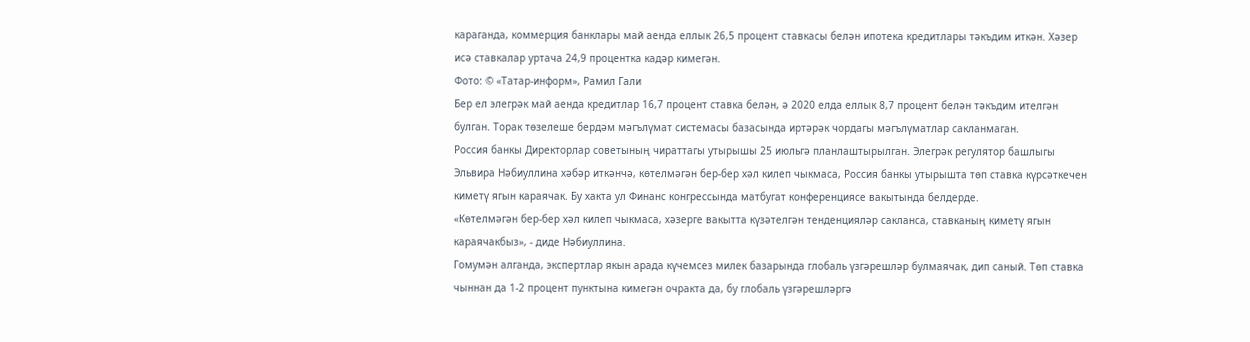караганда, коммерция банклары май аенда еллык 26,5 процент ставкасы белән ипотека кредитлары тәкъдим иткән. Хәзер исә ставкалар уртача 24,9 процентка кадәр кимегән.
Фото: © «Татар-информ», Рамил Гали
Бер ел элегрәк май аенда кредитлар 16,7 процент ставка белән, ә 2020 елда еллык 8,7 процент белән тәкъдим ителгән булган. Торак төзелеше бердәм мәгълүмат системасы базасында иртәрәк чордагы мәгълүматлар сакланмаган.
Россия банкы Директорлар советының чираттагы утырышы 25 июльгә планлаштырылган. Элегрәк регулятор башлыгы Эльвира Нәбиуллина хәбәр иткәнчә, көтелмәгән бер-бер хәл килеп чыкмаса, Россия банкы утырышта төп ставка күрсәткечен киметү ягын караячак. Бу хакта ул Финанс конгрессында матбугат конференциясе вакытында белдерде.
«Көтелмәгән бер-бер хәл килеп чыкмаса, хәзерге вакытта күзәтелгән тенденцияләр сакланса, ставканың киметү ягын караячакбыз», - диде Нәбиуллина.
Гомумән алганда, экспертлар якын арада күчемсез милек базарында глобаль үзгәрешләр булмаячак, дип саный. Төп ставка чыннан да 1-2 процент пунктына кимегән очракта да, бу глобаль үзгәрешләргә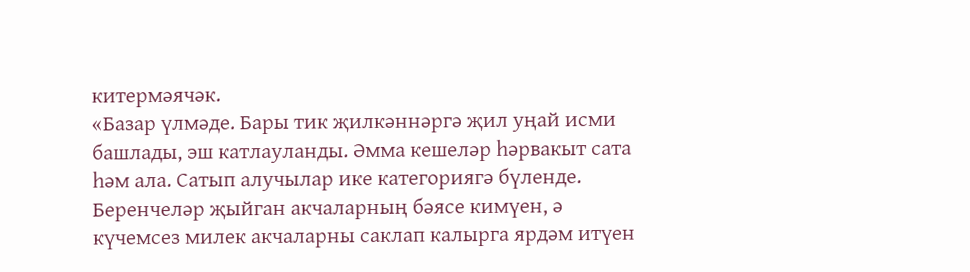китермәячәк.
«Базар үлмәде. Бары тик җилкәннәргә җил уңай исми башлады, эш катлауланды. Әмма кешеләр һәрвакыт сата һәм ала. Сатып алучылар ике категориягә бүленде. Беренчеләр җыйган акчаларның бәясе кимүен, ә күчемсез милек акчаларны саклап калырга ярдәм итүен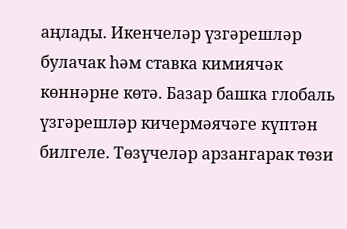аңлады. Икенчеләр үзгәрешләр булачак һәм ставка кимиячәк көннәрне көтә. Базар башка глобаль үзгәрешләр кичермәячәге күптән билгеле. Төзүчеләр арзангарак төзи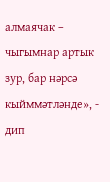алмаячак – чыгымнар артык зур, бар нәрсә кыйммәтләнде», - дип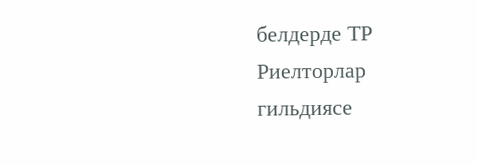белдерде ТР Риелторлар гильдиясе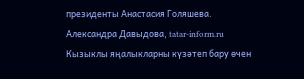президенты Анастасия Голяшева.
Александра Давыдова, tatar-inform.ru
Кызыклы яңалыкларны күзәтеп бару өчен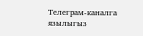Телеграм-каналга язылыгыз